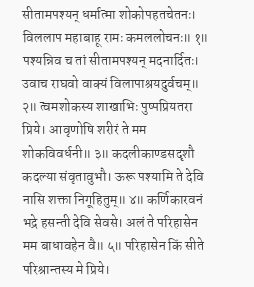सीतामपश्यन् धर्मात्मा शोकोपहतचेतनः। विललाप महाबाहू रामः कमललोचनः॥ १॥ पश्यन्निव च तां सीतामपश्यन् मदनार्दितः। उवाच राघवो वाक्यं विलापाश्रयदुर्वचम्॥ २॥ त्वमशोकस्य शाखाभिः पुष्पप्रियतरा प्रिये। आवृणोषि शरीरं ते मम शोकविवर्धनी॥ ३॥ कदलीकाण्डसदृशौ कदल्या संवृतावुभौ। ऊरू पश्यामि ते देवि नासि शक्ता निगूहितुम्॥ ४॥ कर्णिकारवनं भद्रे हसन्ती देवि सेवसे। अलं ते परिहासेन मम बाधावहेन वै॥ ५॥ परिहासेन किं सीते परिश्रान्तस्य मे प्रिये।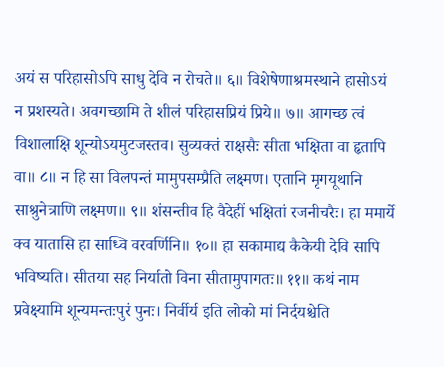अयं स परिहासोऽपि साधु देवि न रोचते॥ ६॥ विशेषेणाश्रमस्थाने हासोऽयं न प्रशस्यते। अवगच्छामि ते शीलं परिहासप्रियं प्रिये॥ ७॥ आगच्छ त्वं विशालाक्षि शून्योऽयमुटजस्तव। सुव्यक्तं राक्षसैः सीता भक्षिता वा हृतापि वा॥ ८॥ न हि सा विलपन्तं मामुपसम्प्रैति लक्ष्मण। एतानि मृगयूथानि साश्रुनेत्राणि लक्ष्मण॥ ९॥ शंसन्तीव हि वैदेहीं भक्षितां रजनीचरैः। हा ममार्ये क्व यातासि हा साध्वि वरवर्णिनि॥ १०॥ हा सकामाद्य कैकेयी देवि सापि भविष्यति। सीतया सह निर्यातो विना सीतामुपागतः॥ ११॥ कथं नाम प्रवेक्ष्यामि शून्यमन्तःपुरं पुनः। निर्वीर्य इति लोको मां निर्दयश्चेति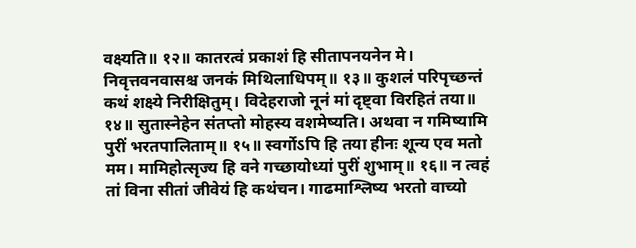वक्ष्यति॥ १२॥ कातरत्वं प्रकाशं हि सीतापनयनेन मे। निवृत्तवनवासश्च जनकं मिथिलाधिपम्॥ १३॥ कुशलं परिपृच्छन्तं कथं शक्ष्ये निरीक्षितुम्। विदेहराजो नूनं मां दृष्ट्वा विरहितं तया॥ १४॥ सुतास्नेहेन संतप्तो मोहस्य वशमेष्यति। अथवा न गमिष्यामि पुरीं भरतपालिताम्॥ १५॥ स्वर्गोऽपि हि तया हीनः शून्य एव मतो मम। मामिहोत्सृज्य हि वने गच्छायोध्यां पुरीं शुभाम्॥ १६॥ न त्वहं तां विना सीतां जीवेयं हि कथंचन। गाढमाश्लिष्य भरतो वाच्यो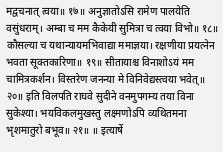मद्वचनात् त्वया॥ १७॥ अनुज्ञातोऽसि रामेण पालयेति वसुंधराम्। अम्बा च मम कैकेयी सुमित्रा च त्वया विभो॥ १८॥ कौसल्या च यथान्यायमभिवाद्या ममाज्ञया। रक्षणीया प्रयत्नेन भवता सूक्तकारिणा॥ १९॥ सीतायाश्च विनाशोऽयं मम चामित्रकर्शन। विस्तरेण जनन्या मे विनिवेद्यस्त्वया भवेत्॥ २०॥ इति विलपति राघवे सुदीने वनमुपगम्य तया विना सुकेश्या। भयविकलमुखस्तु लक्ष्मणोऽपि व्यथितमना भृशमातुरो बभूव॥ २१॥ ॥ इत्यार्षे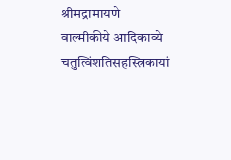श्रीमद्रामायणे वाल्मीकीये आदिकाव्ये चतुत्विंशतिसहस्त्रिकायां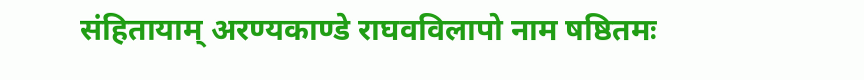संहितायाम् अरण्यकाण्डे राघवविलापो नाम षष्ठितमः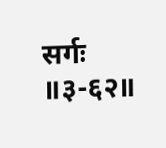सर्गः ॥३-६२॥